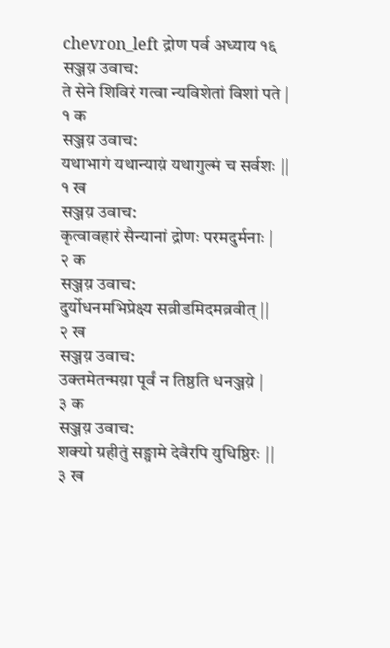chevron_left द्रोण पर्व अध्याय १६
सञ्जय़ उवाच:
ते सेने शिविरं गत्वा न्यविशेतां विशां पते |
१ क
सञ्जय़ उवाच:
यथाभागं यथान्याय़ं यथागुल्मं च सर्वशः ||
१ ख
सञ्जय़ उवाच:
कृत्वावहारं सैन्यानां द्रोणः परमदुर्मनाः |
२ क
सञ्जय़ उवाच:
दुर्योधनमभिप्रेक्ष्य सव्रीडमिदमव्रवीत् ||
२ ख
सञ्जय़ उवाच:
उक्तमेतन्मय़ा पूर्वं न तिष्ठति धनञ्जय़े |
३ क
सञ्जय़ उवाच:
शक्यो ग्रहीतुं सङ्ग्रामे देवैरपि युधिष्ठिरः ||
३ ख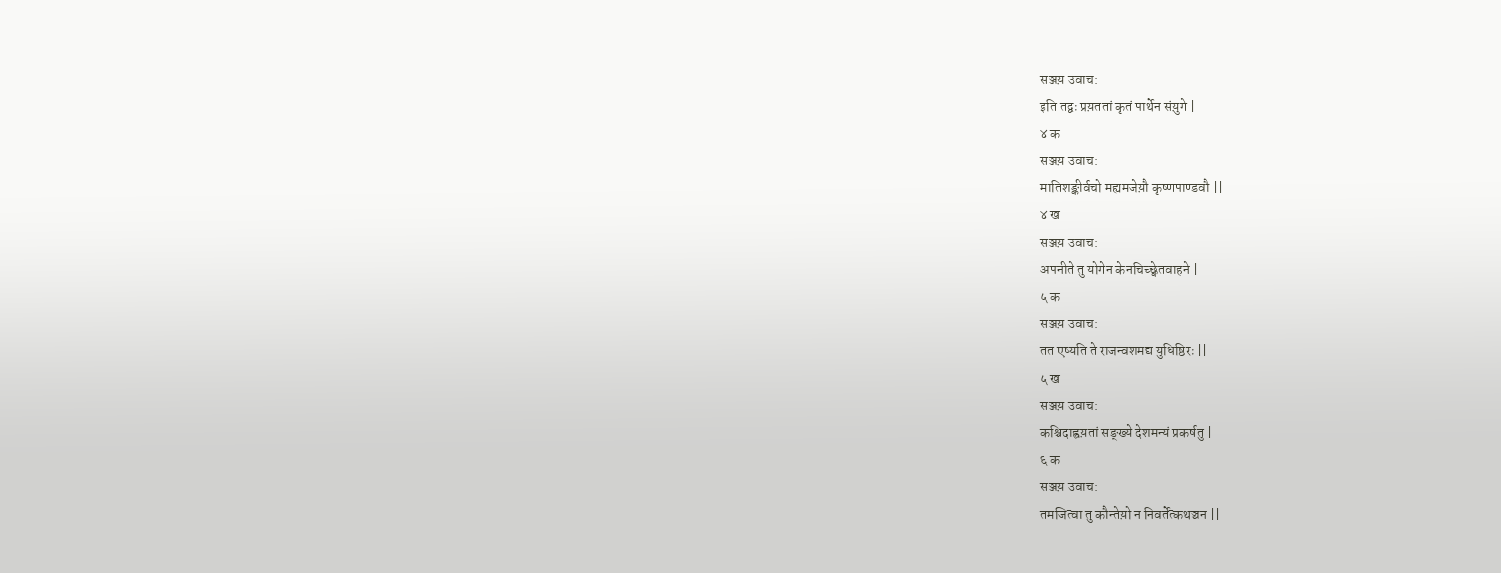सञ्जय़ उवाच:
इति तद्वः प्रय़ततां कृतं पार्थेन संय़ुगे |
४ क
सञ्जय़ उवाच:
मातिशङ्कीर्वचो मह्यमजेय़ौ कृष्णपाण्डवौ ||
४ ख
सञ्जय़ उवाच:
अपनीते तु योगेन केनचिच्छ्वेतवाहने |
५ क
सञ्जय़ उवाच:
तत एष्यति ते राजन्वशमद्य युधिष्ठिरः ||
५ ख
सञ्जय़ उवाच:
कश्चिदाह्वय़तां सङ्ख्ये देशमन्यं प्रकर्षतु |
६ क
सञ्जय़ उवाच:
तमजित्वा तु कौन्तेय़ो न निवर्तेत्कथञ्चन ||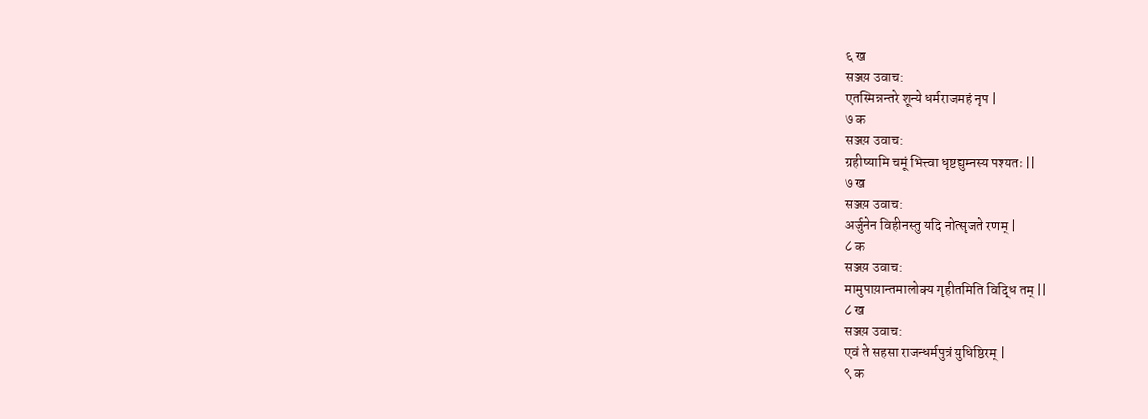६ ख
सञ्जय़ उवाच:
एतस्मिन्नन्तरे शून्ये धर्मराजमहं नृप |
७ क
सञ्जय़ उवाच:
ग्रहीष्यामि चमूं भित्त्वा धृष्टद्युम्नस्य पश्यतः ||
७ ख
सञ्जय़ उवाच:
अर्जुनेन विहीनस्तु यदि नोत्सृजते रणम् |
८ क
सञ्जय़ उवाच:
मामुपाय़ान्तमालोक्य गृहीतमिति विद्धि तम् ||
८ ख
सञ्जय़ उवाच:
एवं ते सहसा राजन्धर्मपुत्रं युधिष्ठिरम् |
९ क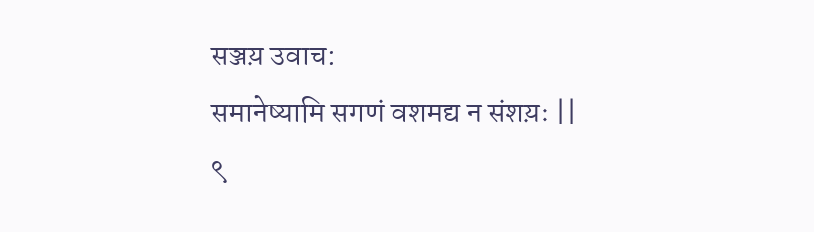सञ्जय़ उवाच:
समानेष्यामि सगणं वशमद्य न संशय़ः ||
९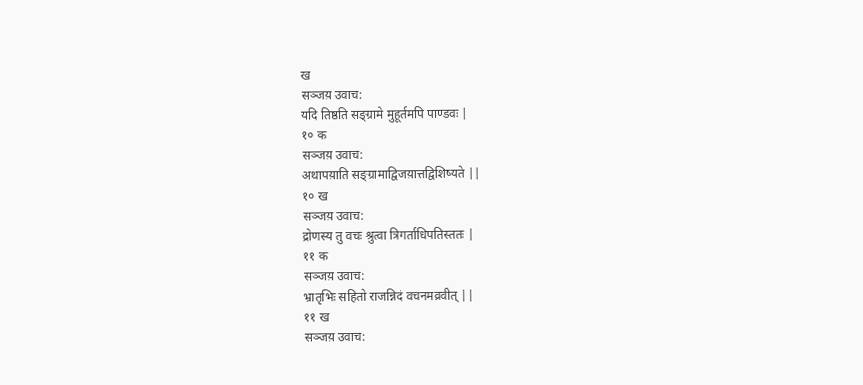ख
सञ्जय़ उवाच:
यदि तिष्ठति सङ्ग्रामे मुहूर्तमपि पाण्डवः |
१० क
सञ्जय़ उवाच:
अथापय़ाति सङ्ग्रामाद्विजय़ात्तद्विशिष्यते ||
१० ख
सञ्जय़ उवाच:
द्रोणस्य तु वचः श्रुत्वा त्रिगर्ताधिपतिस्ततः |
११ क
सञ्जय़ उवाच:
भ्रातृभिः सहितो राजन्निदं वचनमव्रवीत् ||
११ ख
सञ्जय़ उवाच: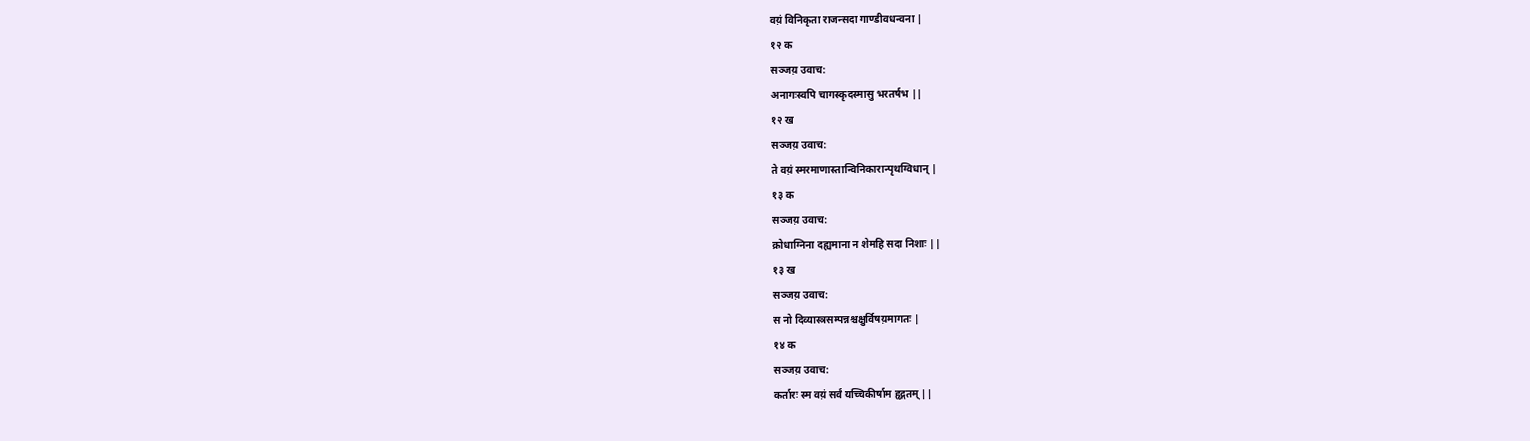वय़ं विनिकृता राजन्सदा गाण्डीवधन्वना |
१२ क
सञ्जय़ उवाच:
अनागःस्वपि चागस्कृदस्मासु भरतर्षभ ||
१२ ख
सञ्जय़ उवाच:
ते वय़ं स्मरमाणास्तान्विनिकारान्पृथग्विधान् |
१३ क
सञ्जय़ उवाच:
क्रोधाग्निना दह्यमाना न शेमहि सदा निशाः ||
१३ ख
सञ्जय़ उवाच:
स नो दिव्यास्त्रसम्पन्नश्चक्षुर्विषय़मागतः |
१४ क
सञ्जय़ उवाच:
कर्तारः स्म वय़ं सर्वं यच्चिकीर्षाम हृद्गतम् ||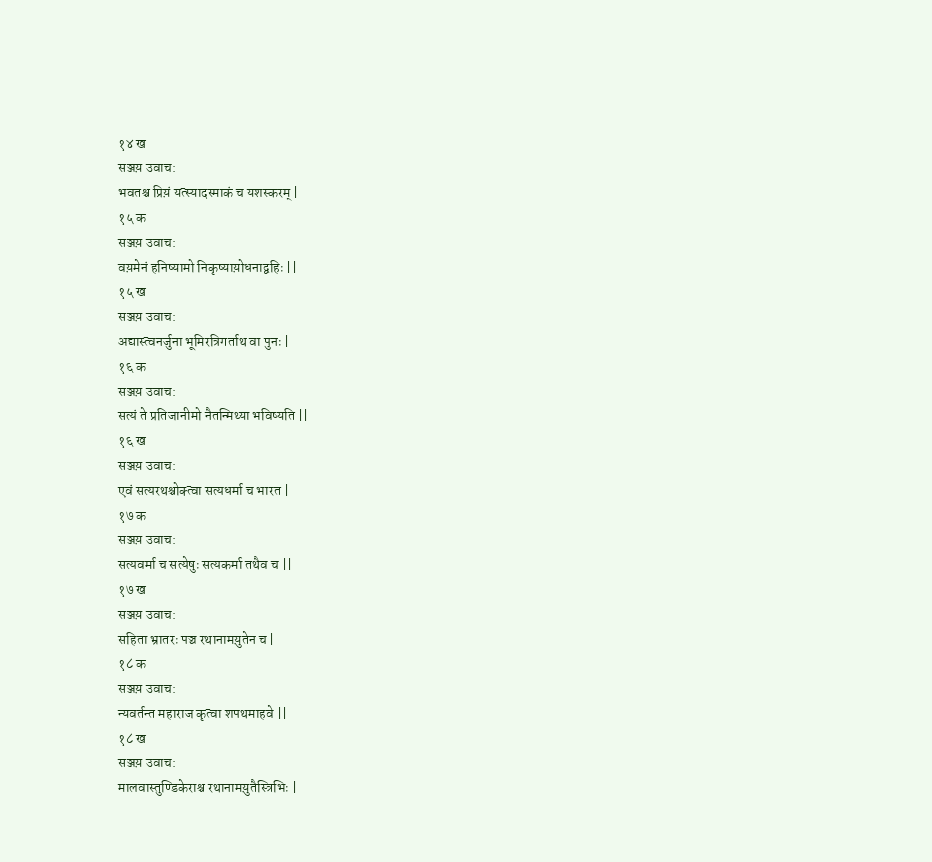१४ ख
सञ्जय़ उवाच:
भवतश्च प्रिय़ं यत्स्यादस्माकं च यशस्करम् |
१५ क
सञ्जय़ उवाच:
वय़मेनं हनिष्यामो निकृष्याय़ोधनाद्वहिः ||
१५ ख
सञ्जय़ उवाच:
अद्यास्त्वनर्जुना भूमिरत्रिगर्ताथ वा पुनः |
१६ क
सञ्जय़ उवाच:
सत्यं ते प्रतिजानीमो नैतन्मिथ्या भविष्यति ||
१६ ख
सञ्जय़ उवाच:
एवं सत्यरथश्चोक्त्वा सत्यधर्मा च भारत |
१७ क
सञ्जय़ उवाच:
सत्यवर्मा च सत्येषुः सत्यकर्मा तथैव च ||
१७ ख
सञ्जय़ उवाच:
सहिता भ्रातरः पञ्च रथानामय़ुतेन च |
१८ क
सञ्जय़ उवाच:
न्यवर्तन्त महाराज कृत्वा शपथमाहवे ||
१८ ख
सञ्जय़ उवाच:
मालवास्तुण्डिकेराश्च रथानामय़ुतैस्त्रिभिः |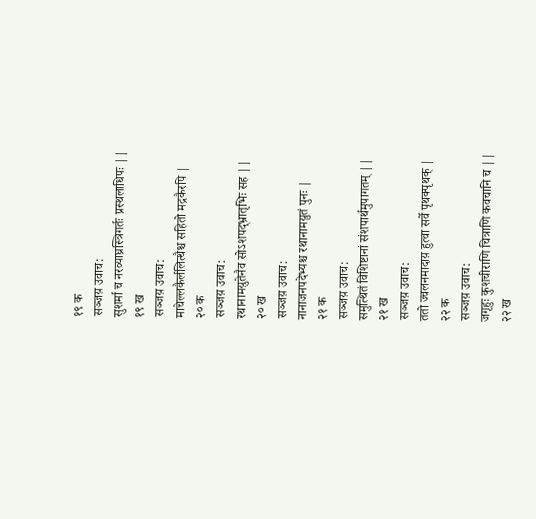१९ क
सञ्जय़ उवाच:
सुशर्मा च नरव्याघ्रस्त्रिगर्तः प्रस्थलाधिपः ||
१९ ख
सञ्जय़ उवाच:
माचेल्लकैर्ललित्थैश्च सहितो मद्रकैरपि |
२० क
सञ्जय़ उवाच:
रथानामय़ुतेनैव सोऽशपद्भ्रातृभिः सह ||
२० ख
सञ्जय़ उवाच:
नानाजनपदेभ्यश्च रथानामय़ुतं पुनः |
२१ क
सञ्जय़ उवाच:
समुत्थितं विशिष्टानां संशपार्थमुपागतम् ||
२१ ख
सञ्जय़ उवाच:
ततो ज्वलनमादाय़ हुत्वा सर्वे पृथक्पृथक् |
२२ क
सञ्जय़ उवाच:
जगृहुः कुशचीराणि चित्राणि कवचानि च ||
२२ ख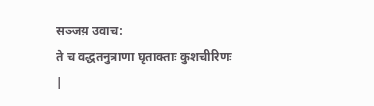सञ्जय़ उवाच:
ते च वद्धतनुत्राणा घृताक्ताः कुशचीरिणः |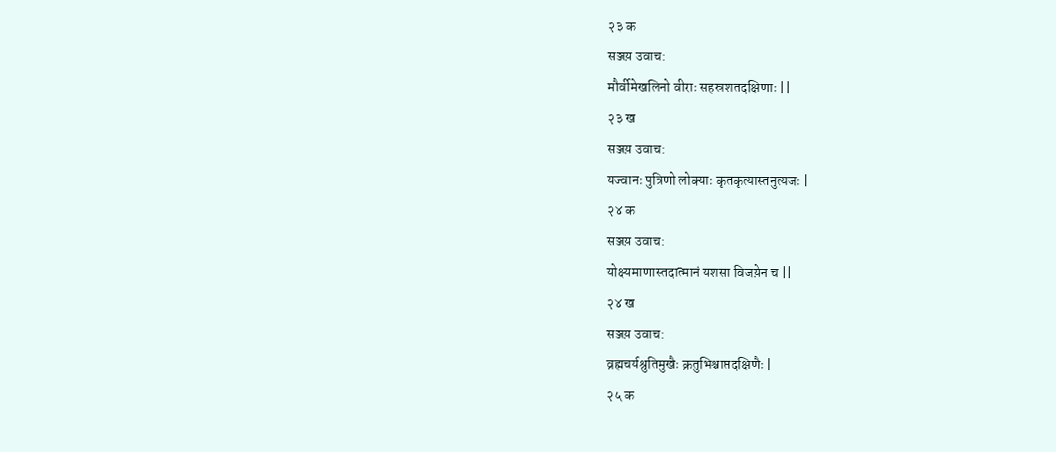२३ क
सञ्जय़ उवाच:
मौर्वीमेखलिनो वीराः सहस्रशतदक्षिणाः ||
२३ ख
सञ्जय़ उवाच:
यज्वानः पुत्रिणो लोक्याः कृतकृत्यास्तनुत्यजः |
२४ क
सञ्जय़ उवाच:
योक्ष्यमाणास्तदात्मानं यशसा विजय़ेन च ||
२४ ख
सञ्जय़ उवाच:
व्रह्मचर्यश्रुतिमुखैः क्रतुभिश्चाप्तदक्षिणैः |
२५ क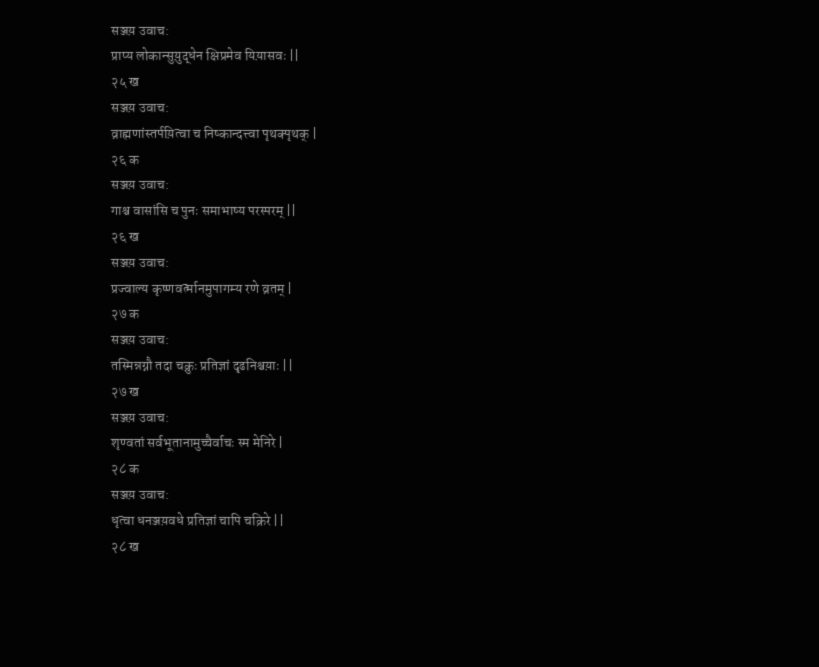सञ्जय़ उवाच:
प्राप्य लोकान्सुय़ुद्धेन क्षिप्रमेव यिय़ासवः ||
२५ ख
सञ्जय़ उवाच:
व्राह्मणांस्तर्पय़ित्वा च निष्कान्दत्त्वा पृथक्पृथक् |
२६ क
सञ्जय़ उवाच:
गाश्च वासांसि च पुनः समाभाष्य परस्परम् ||
२६ ख
सञ्जय़ उवाच:
प्रज्वाल्य कृष्णवर्त्मानमुपागम्य रणे व्रतम् |
२७ क
सञ्जय़ उवाच:
तस्मिन्नग्नौ तदा चक्रुः प्रतिज्ञां दृढनिश्चय़ाः ||
२७ ख
सञ्जय़ उवाच:
शृण्वतां सर्वभूतानामुच्चैर्वाचः स्म मेनिरे |
२८ क
सञ्जय़ उवाच:
धृत्वा धनञ्जय़वधे प्रतिज्ञां चापि चक्रिरे ||
२८ ख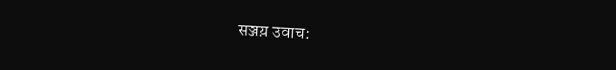सञ्जय़ उवाच: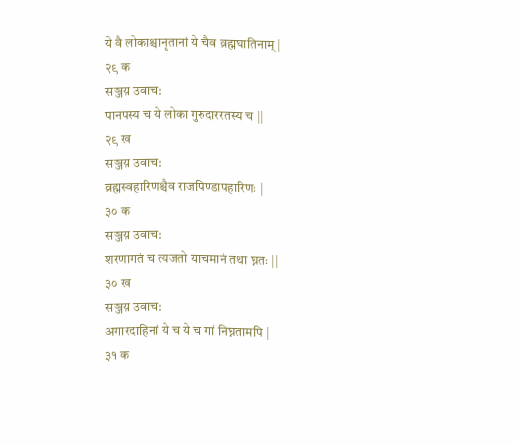ये वै लोकाश्चानृतानां ये चैव व्रह्मघातिनाम् |
२९ क
सञ्जय़ उवाच:
पानपस्य च ये लोका गुरुदाररतस्य च ||
२९ ख
सञ्जय़ उवाच:
व्रह्मस्वहारिणश्चैव राजपिण्डापहारिणः |
३० क
सञ्जय़ उवाच:
शरणागतं च त्यजतो याचमानं तथा घ्नतः ||
३० ख
सञ्जय़ उवाच:
अगारदाहिनां ये च ये च गां निघ्नतामपि |
३१ क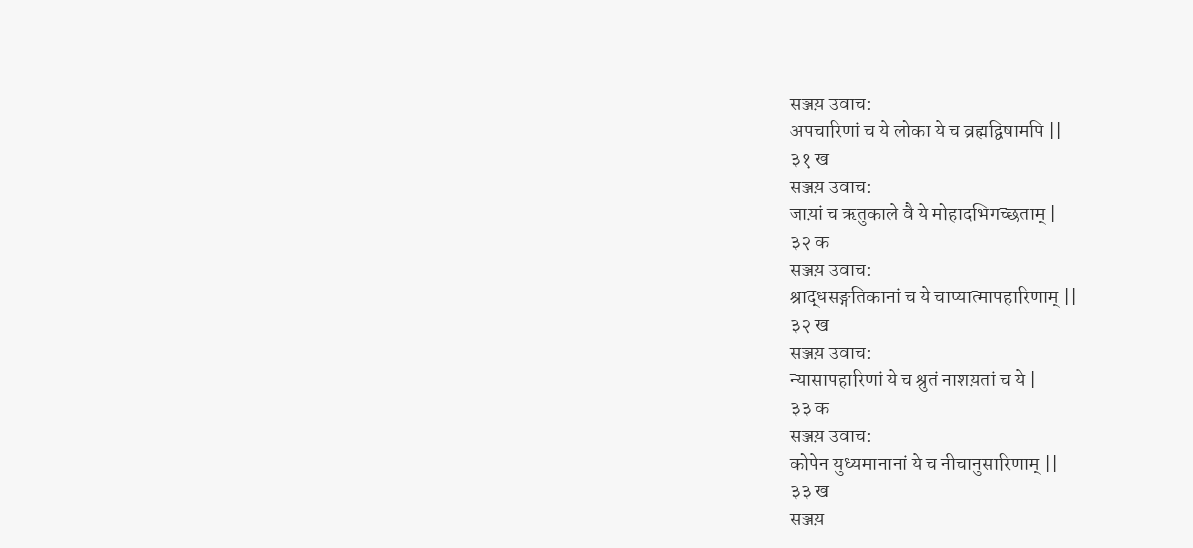सञ्जय़ उवाच:
अपचारिणां च ये लोका ये च व्रह्मद्विषामपि ||
३१ ख
सञ्जय़ उवाच:
जाय़ां च ऋतुकाले वै ये मोहादभिगच्छताम् |
३२ क
सञ्जय़ उवाच:
श्राद्धसङ्गतिकानां च ये चाप्यात्मापहारिणाम् ||
३२ ख
सञ्जय़ उवाच:
न्यासापहारिणां ये च श्रुतं नाशय़तां च ये |
३३ क
सञ्जय़ उवाच:
कोपेन युध्यमानानां ये च नीचानुसारिणाम् ||
३३ ख
सञ्जय़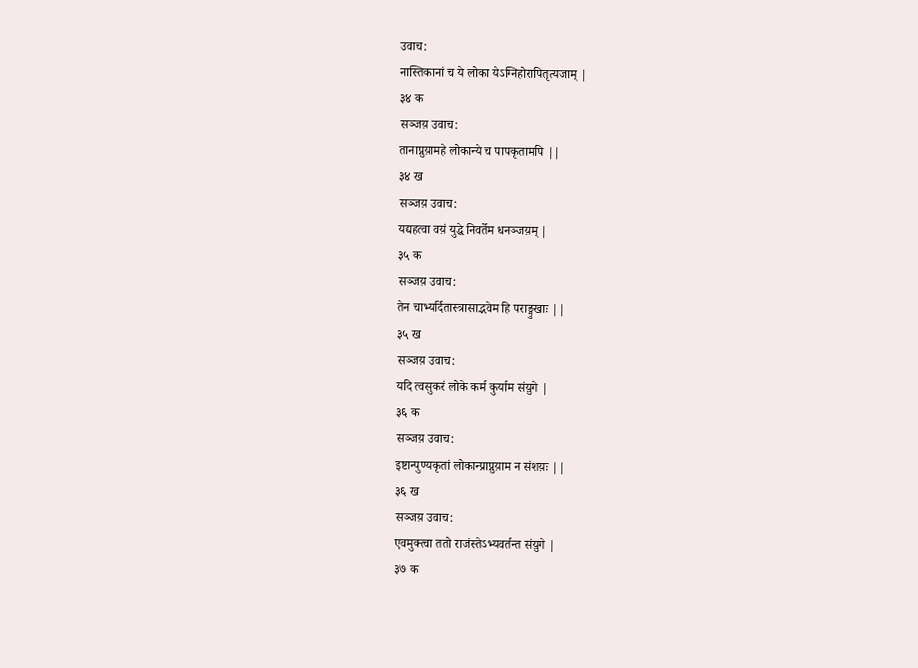उवाच:
नास्तिकानां च ये लोका येऽग्निहोरापितृत्यजाम् |
३४ क
सञ्जय़ उवाच:
तानाप्नुय़ामहे लोकान्ये च पापकृतामपि ||
३४ ख
सञ्जय़ उवाच:
यद्यहत्वा वय़ं युद्धे निवर्तेम धनञ्जय़म् |
३५ क
सञ्जय़ उवाच:
तेन चाभ्यर्दितास्त्रासाद्भवेम हि पराङ्मुखाः ||
३५ ख
सञ्जय़ उवाच:
यदि त्वसुकरं लोके कर्म कुर्याम संय़ुगे |
३६ क
सञ्जय़ उवाच:
इष्टान्पुण्यकृतां लोकान्प्राप्नुय़ाम न संशय़ः ||
३६ ख
सञ्जय़ उवाच:
एवमुक्त्वा ततो राजंस्तेऽभ्यवर्तन्त संय़ुगे |
३७ क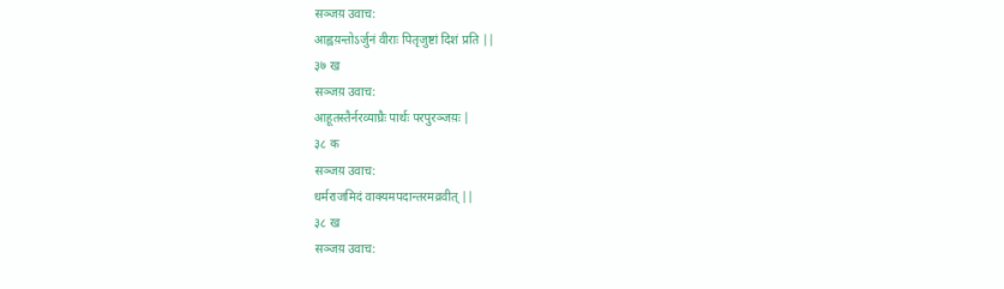सञ्जय़ उवाच:
आह्वय़न्तोऽर्जुनं वीराः पितृजुष्टां दिशं प्रति ||
३७ ख
सञ्जय़ उवाच:
आहूतस्तैर्नरव्याघ्रैः पार्थः परपुरञ्जय़ः |
३८ क
सञ्जय़ उवाच:
धर्मराजमिदं वाक्यमपदान्तरमव्रवीत् ||
३८ ख
सञ्जय़ उवाच: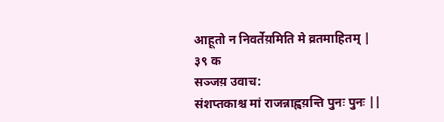आहूतो न निवर्तेय़मिति मे व्रतमाहितम् |
३९ क
सञ्जय़ उवाच:
संशप्तकाश्च मां राजन्नाह्वय़न्ति पुनः पुनः ||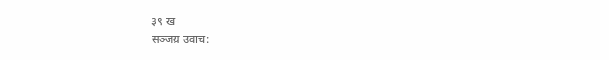३९ ख
सञ्जय़ उवाच: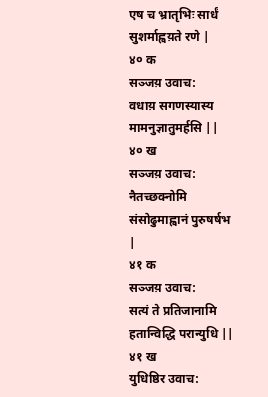एष च भ्रातृभिः सार्धं सुशर्माह्वय़ते रणे |
४० क
सञ्जय़ उवाच:
वधाय़ सगणस्यास्य मामनुज्ञातुमर्हसि ||
४० ख
सञ्जय़ उवाच:
नैतच्छक्नोमि संसोढुमाह्वानं पुरुषर्षभ |
४१ क
सञ्जय़ उवाच:
सत्यं ते प्रतिजानामि हतान्विद्धि परान्युधि ||
४१ ख
युधिष्ठिर उवाच: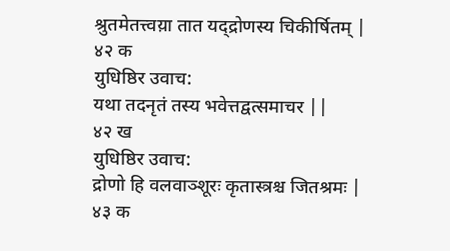श्रुतमेतत्त्वय़ा तात यद्द्रोणस्य चिकीर्षितम् |
४२ क
युधिष्ठिर उवाच:
यथा तदनृतं तस्य भवेत्तद्वत्समाचर ||
४२ ख
युधिष्ठिर उवाच:
द्रोणो हि वलवाञ्शूरः कृतास्त्रश्च जितश्रमः |
४३ क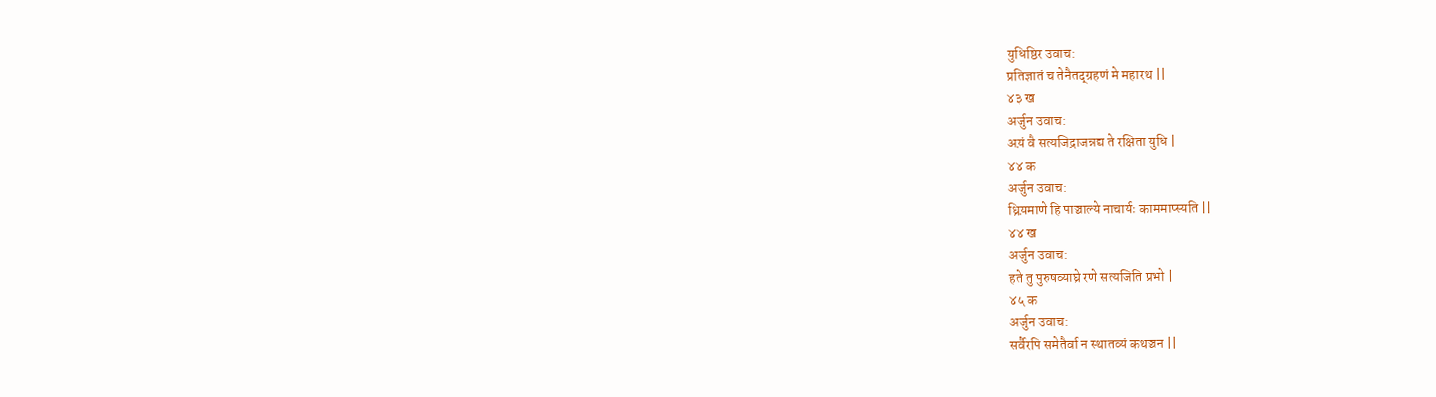युधिष्ठिर उवाच:
प्रतिज्ञातं च तेनैतद्ग्रहणं मे महारथ ||
४३ ख
अर्जुन उवाच:
अय़ं वै सत्यजिद्राजन्नद्य ते रक्षिता युधि |
४४ क
अर्जुन उवाच:
ध्रिय़माणे हि पाञ्चाल्ये नाचार्यः काममाप्स्यति ||
४४ ख
अर्जुन उवाच:
हते तु पुरुषव्याघ्रे रणे सत्यजिति प्रभो |
४५ क
अर्जुन उवाच:
सर्वैरपि समेतैर्वा न स्थातव्यं कथञ्चन ||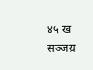४५ ख
सञ्जय़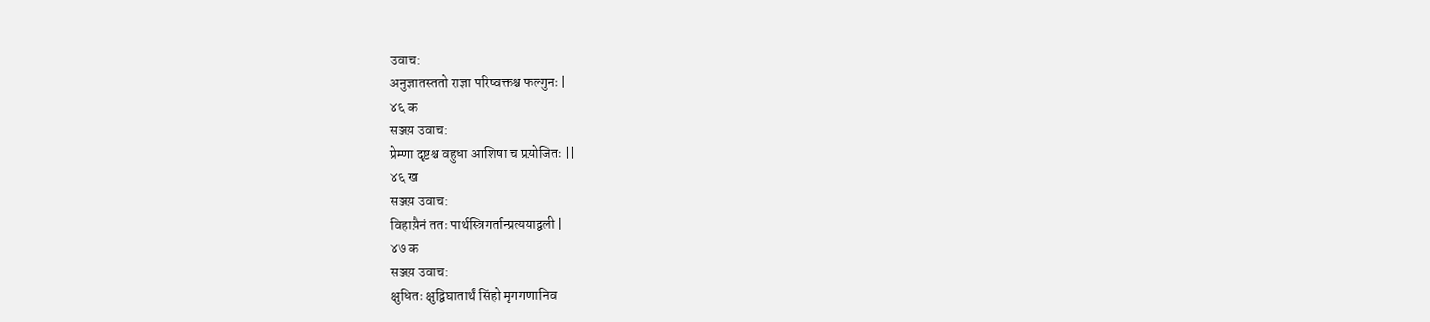उवाच:
अनुज्ञातस्ततो राज्ञा परिष्वक्तश्च फल्गुनः |
४६ क
सञ्जय़ उवाच:
प्रेम्णा दृष्टश्च वहुधा आशिषा च प्रय़ोजितः ||
४६ ख
सञ्जय़ उवाच:
विहाय़ैनं ततः पार्थस्त्रिगर्तान्प्रत्ययाद्वली |
४७ क
सञ्जय़ उवाच:
क्षुधितः क्षुद्विघातार्थं सिंहो मृगगणानिव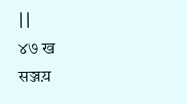||
४७ ख
सञ्जय़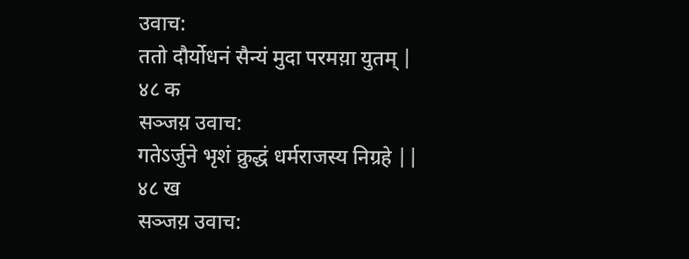उवाच:
ततो दौर्योधनं सैन्यं मुदा परमय़ा युतम् |
४८ क
सञ्जय़ उवाच:
गतेऽर्जुने भृशं क्रुद्धं धर्मराजस्य निग्रहे ||
४८ ख
सञ्जय़ उवाच: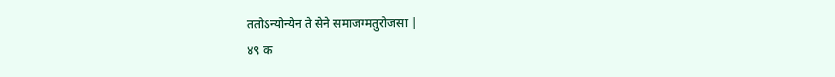ततोऽन्योन्येन ते सेने समाजग्मतुरोजसा |
४९ क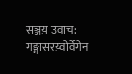सञ्जय़ उवाच:
गङ्गासरय़्वोर्वेगेन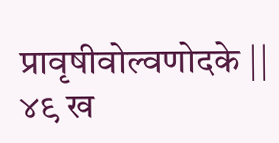प्रावृषीवोल्वणोदके ||
४९ ख